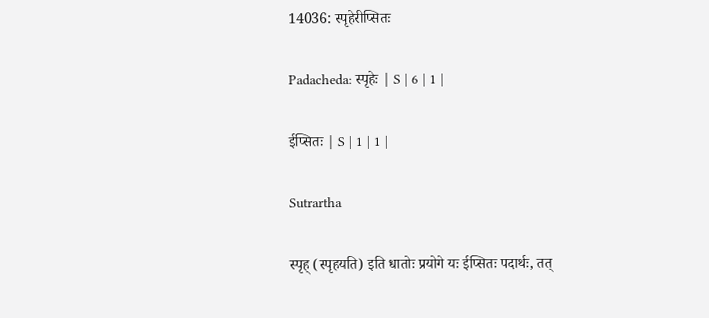14036: स्पृहेरीप्सितः

Padacheda: स्पृहेः | S | 6 | 1 |

ईप्सितः | S | 1 | 1 |

Sutrartha

स्पृह् (स्पृहयति) इति धातोः प्रयोगे यः ईप्सितः पदार्थः, तत्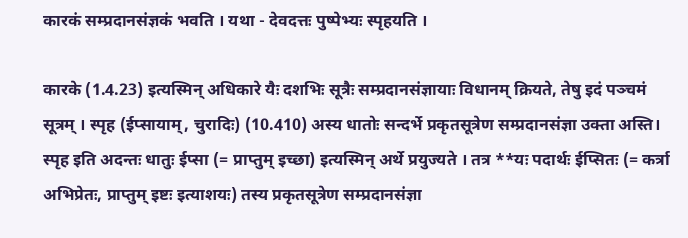कारकं सम्प्रदानसंज्ञकं भवति । यथा - देवदत्तः पुष्पेभ्यः स्पृहयति ।

कारके (1.4.23) इत्यस्मिन् अधिकारे यैः दशभिः सूत्रैः सम्प्रदानसंज्ञायाः विधानम् क्रियते, तेषु इदं पञ्चमं सूत्रम् । स्पृह (ईप्सायाम्, चुरादिः) (10.410) अस्य धातोः सन्दर्भे प्रकृतसूत्रेण सम्प्रदानसंज्ञा उक्ता अस्ति। स्पृह इति अदन्तः धातुः ईप्सा (= प्राप्तुम् इच्छा) इत्यस्मिन् अर्थे प्रयुज्यते । तत्र **यः पदार्थः ईप्सितः (= कर्त्रा अभिप्रेतः, प्राप्तुम् इष्टः इत्याशयः) तस्य प्रकृतसूत्रेण सम्प्रदानसंज्ञा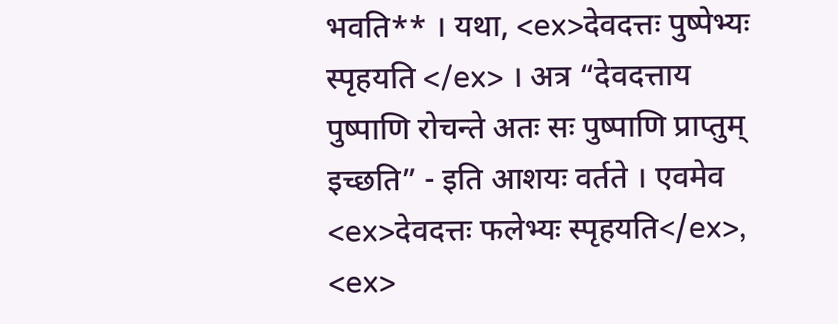भवति** । यथा, <ex>देवदत्तः पुष्पेभ्यः स्पृहयति </ex> । अत्र “देवदत्ताय पुष्पाणि रोचन्ते अतः सः पुष्पाणि प्राप्तुम् इच्छति” - इति आशयः वर्तते । एवमेव <ex>देवदत्तः फलेभ्यः स्पृहयति</ex>, <ex>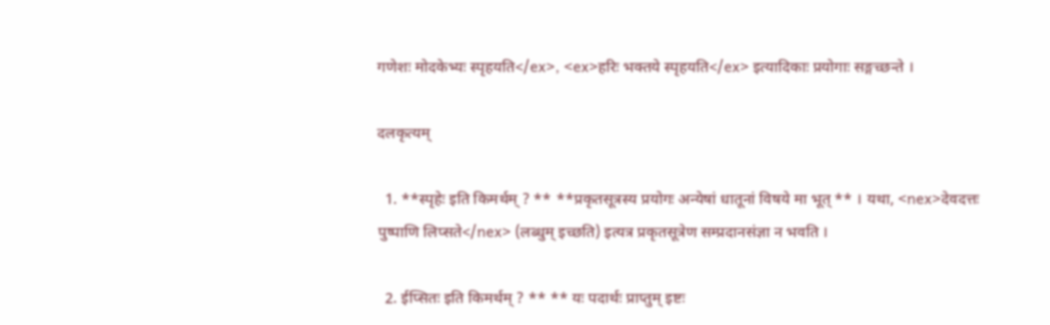गणेशः मोदकेभ्यः स्पृहयति</ex>, <ex>हरिः भक्तये स्पृहयति</ex> इत्यादिकाः प्रयोगाः सङ्गच्छन्ते ।

दलकृत्यम्

  1. **स्पृहेः इति किमर्थम् ? ** **प्रकृतसूत्रस्य प्रयोगः अन्येषां धातूनां विषये मा भूत् ** । यथा, <nex>देवदत्तः पुष्पाणि लिप्सते</nex> (लब्धुम् इच्छति) इत्यत्र प्रकृतसूत्रेण सम्प्रदानसंज्ञा न भवति ।

  2. ईप्सितः इति किमर्थम् ? ** ** यः पदार्थः प्राप्तुम् इष्टः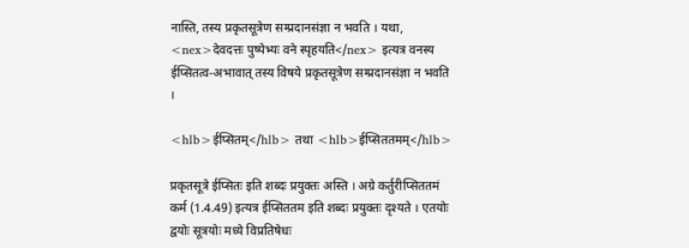नास्ति, तस्य प्रकृतसूत्रेण सम्प्रदानसंज्ञा न भवति । यथा, <nex>देवदत्तः पुष्पेभ्यः वने स्पृहयति</nex> इत्यत्र वनस्य ईप्सितत्व-अभावात् तस्य विषये प्रकृतसूत्रेण सम्प्रदानसंज्ञा न भवति ।

<hlb>ईप्सितम्</hlb> तथा <hlb>ईप्सिततमम्</hlb>

प्रकृतसूत्रे ईप्सितः इति शब्दः प्रयुक्तः अस्ति । अग्रे कर्तुरीप्सिततमं कर्म (1.4.49) इत्यत्र ईप्सिततम इति शब्दः प्रयुक्तः दृश्यते । एतयोः द्वयोः सूत्रयोः मध्ये विप्रतिषेधः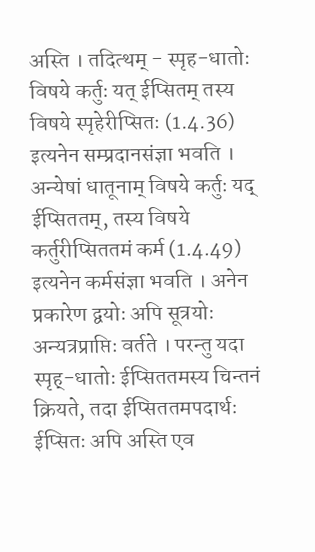अस्ति । तदित्थम् - स्पृह-धातोः विषये कर्तुः यत् ईप्सितम् तस्य विषये स्पृहेरीप्सितः (1.4.36) इत्यनेन सम्प्रदानसंज्ञा भवति । अन्येषां धातूनाम् विषये कर्तुः यद् ईप्सिततम्, तस्य विषये कर्तुरीप्सिततमं कर्म (1.4.49) इत्यनेन कर्मसंज्ञा भवति । अनेन प्रकारेण द्वयोः अपि सूत्रयोः अन्यत्रप्राप्तिः वर्तते । परन्तु यदा स्पृह्-धातोः ईप्सिततमस्य चिन्तनं क्रियते, तदा ईप्सिततमपदार्थः ईप्सितः अपि अस्ति एव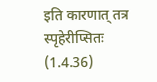इति कारणात् तत्र स्पृहेरीप्सितः (1.4.36)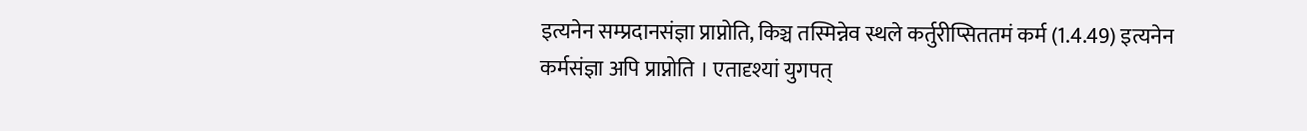इत्यनेन सम्प्रदानसंज्ञा प्राप्नोति, किञ्च तस्मिन्नेव स्थले कर्तुरीप्सिततमं कर्म (1.4.49) इत्यनेन कर्मसंज्ञा अपि प्राप्नोति । एतादृश्यां युगपत्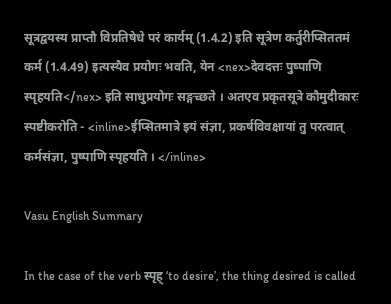सूत्रद्वयस्य प्राप्तौ विप्रतिषेधे परं कार्यम् (1.4.2) इति सूत्रेण कर्तुरीप्सिततमं कर्म (1.4.49) इत्यस्यैव प्रयोगः भवति, येन <nex>देवदत्तः पुष्पाणि स्पृहयति</nex> इति साधुप्रयोगः सङ्गच्छते । अतएव प्रकृतसूत्रे कौमुदीकारः स्पष्टीकरोति - <inline>ईप्सितमात्रे इयं संज्ञा, प्रकर्षविवक्षायां तु परत्वात् कर्मसंज्ञा, पुष्पाणि स्पृहयति । </inline>

Vasu English Summary

In the case of the verb स्पृह् ‘to desire’, the thing desired is called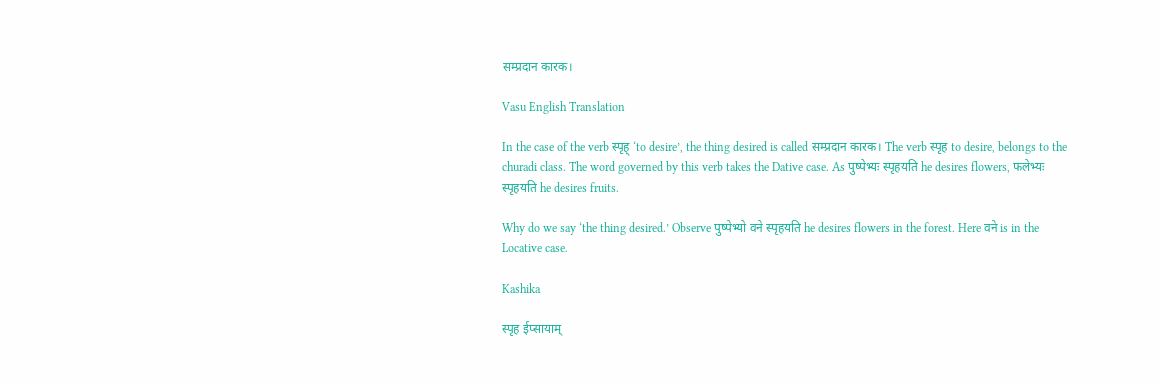सम्प्रदान कारक।

Vasu English Translation

In the case of the verb स्पृह् ‘to desire’, the thing desired is called सम्प्रदान कारक। The verb स्पृह to desire, belongs to the churadi class. The word governed by this verb takes the Dative case. As पुष्पेभ्यः स्पृहयति he desires flowers, फलेभ्यः स्पृहयति he desires fruits.

Why do we say ‘the thing desired.’ Observe पुष्पेभ्यो वने स्पृहयति he desires flowers in the forest. Here वने is in the Locative case.

Kashika

स्पृह ईप्सायाम्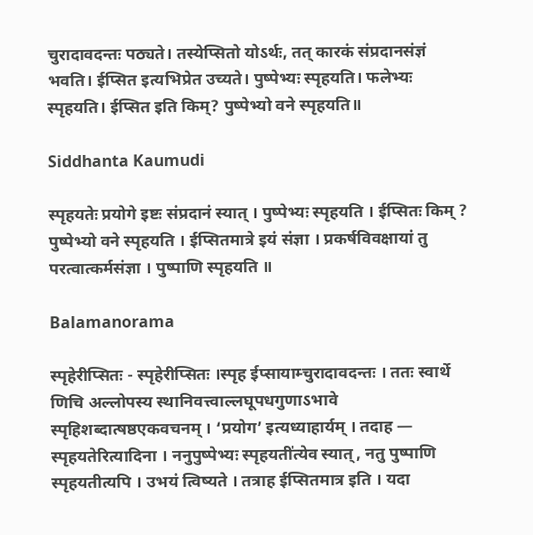चुरादावदन्तः पठ्यते। तस्येप्सितो योऽर्थः, तत् कारकं संप्रदानसंज्ञं भवति। ईप्सित इत्यभिप्रेत उच्यते। पुष्पेभ्यः स्पृहयति। फलेभ्यः स्पृहयति। ईप्सित इति किम्? पुष्पेभ्यो वने स्पृहयति॥

Siddhanta Kaumudi

स्पृहयतेः प्रयोगे इष्टः संप्रदानं स्यात् । पुष्पेभ्यः स्पृहयति । ईप्सितः किम् ? पुष्पेभ्यो वने स्पृहयति । ईप्सितमात्रे इयं संज्ञा । प्रकर्षविवक्षायां तु परत्वात्कर्मसंज्ञा । पुष्पाणि स्पृहयति ॥

Balamanorama

स्पृहेरीप्सितः - स्पृहेरीप्सितः ।स्पृह ईप्सायाम्चुरादावदन्तः । ततः स्वार्थे णिचि अल्लोपस्य स्थानिवत्त्वाल्लघूपधगुणाऽभावे स्पृहिशब्दात्षष्ठएकवचनम् । ‘प्रयोग’ इत्यध्याहार्यम् । तदाह — स्पृहयतेरित्यादिना । ननुपुष्पेभ्यः स्पृहयती॑त्येव स्यात्, नतु पुष्पाणि स्पृहयतीत्यपि । उभयं त्विष्यते । तत्राह ईप्सितमात्र इति । यदा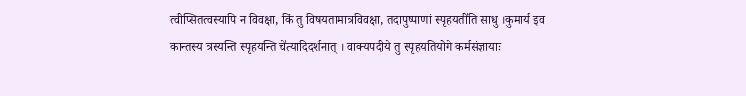त्वीप्सितत्वस्यापि न विवक्षा, किं तु विषयतामात्रविवक्षा, तदापुष्पाणां स्पृहयती॑ति साधु ।कुमार्य इव कान्तस्य त्रस्यन्ति स्पृहयन्ति चे॑त्यादिदर्शनात् । वाक्यपदीये तु स्पृहयतियोगे कर्मसंज्ञायाः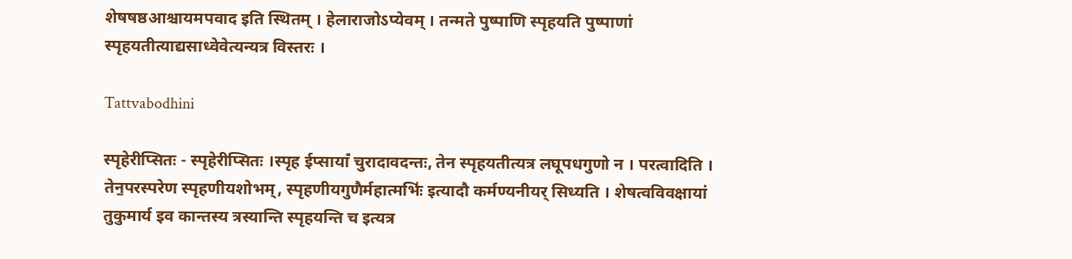शेषषष्ठआश्चायमपवाद इति स्थितम् । हेलाराजोऽप्येवम् । तन्मते पुष्पाणि स्पृहयति पुष्पाणां स्पृहयतीत्याद्यसाध्वेवेत्यन्यत्र विस्तरः ।

Tattvabodhini

स्पृहेरीप्सितः - स्पृहेरीप्सितः ।स्पृह ईप्सायां॑ चुरादावदन्तः, तेन स्पृहयतीत्यत्र लघूपधगुणो न । परत्वादिति । तेन॒परस्परेण स्पृहणीयशोभम्, स्पृहणीयगुणैर्महात्मभिः॑ इत्यादौ कर्मण्यनीयर् सिध्यति । शेषत्वविवक्षायां तुकुमार्य इव कान्तस्य त्रस्यान्ति स्पृहयन्ति च इत्यत्र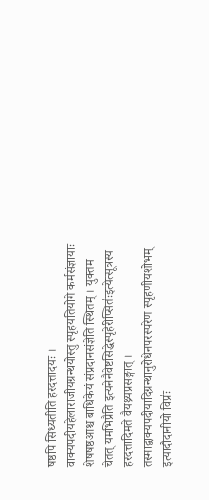षष्ठपि सिध्यतीति हरदत्तादयः । वाक्यपदीयहेलाराजीयग्रन्थयोस्तु स्पृहयतियोगे कर्मसंज्ञायाः शेषषष्ठआश्च बाधिकेयं संप्रदानसंज्ञेति स्थितम् । युक्तम चेतत् यमभिप्रैति इत्यनेनैवेष्टसिद्धेस्पृहेरीप्सितः॑इत्येत्सूत्रस्य हरदत्तादिमते वैयथ्र्यप्रसङ्गात् । तस्माद्वाक्यपदीयादिग्रन्थानुरोधेनपरस्परेण स्पृहणीयशोभम् इत्यादौदानीयो विप्रः॑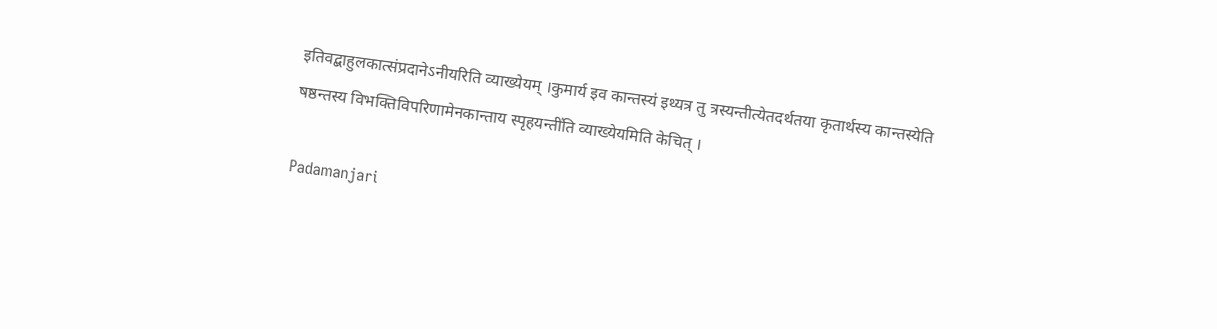इतिवद्बाहुलकात्संप्रदानेऽनीयरिति व्याख्येयम् ।कुमार्य इव कान्तस्य॑ इथ्यत्र तु त्रस्यन्तीत्येतदर्थतया कृतार्थस्य कान्तस्येति षष्ठन्तस्य विभक्तिविपरिणामेनकान्ताय स्पृहयन्ती॑ति व्याख्येयमिति केचित् ।

Padamanjari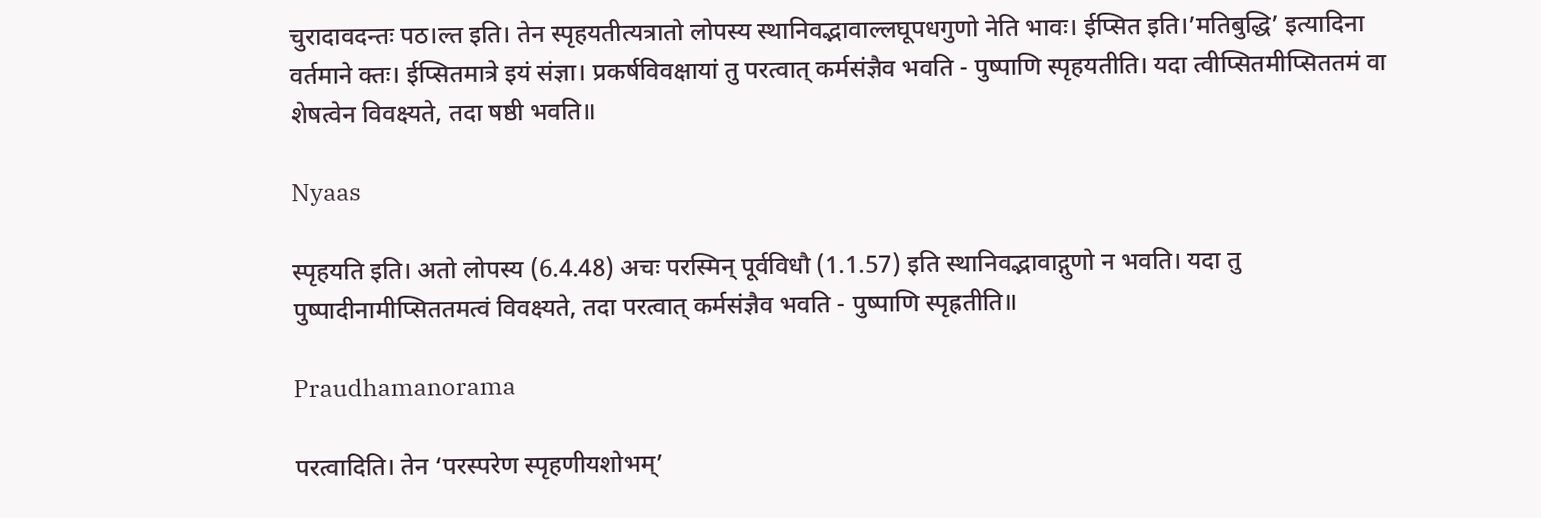चुरादावदन्तः पठ।ल्त इति। तेन स्पृहयतीत्यत्रातो लोपस्य स्थानिवद्भावाल्लघूपधगुणो नेति भावः। ईप्सित इति।’मतिबुद्धि’ इत्यादिना वर्तमाने क्तः। ईप्सितमात्रे इयं संज्ञा। प्रकर्षविवक्षायां तु परत्वात् कर्मसंज्ञैव भवति - पुष्पाणि स्पृहयतीति। यदा त्वीप्सितमीप्सिततमं वा शेषत्वेन विवक्ष्यते, तदा षष्ठी भवति॥

Nyaas

स्पृहयति इति। अतो लोपस्य (6.4.48) अचः परस्मिन् पूर्वविधौ (1.1.57) इति स्थानिवद्भावाद्गुणो न भवति। यदा तु पुष्पादीनामीप्सिततमत्वं विवक्ष्यते, तदा परत्वात् कर्मसंज्ञैव भवति - पुष्पाणि स्पृह्रतीति॥

Praudhamanorama

परत्वादिति। तेन ‘परस्परेण स्पृहणीयशोभम्’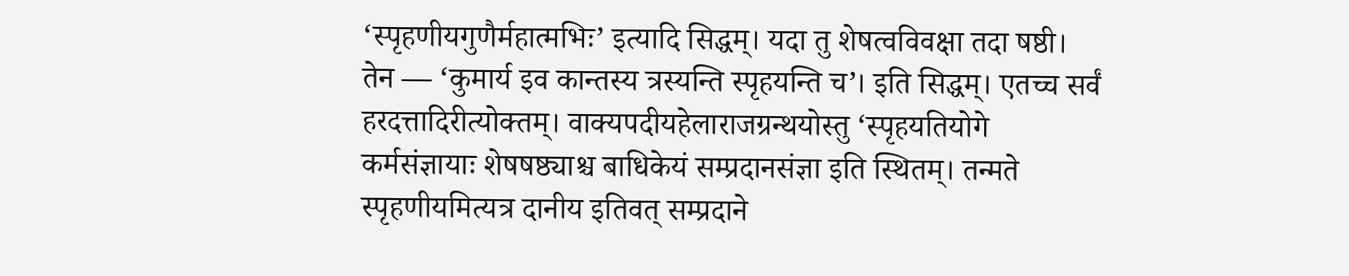‘स्पृहणीयगुणैर्महात्मभिः’ इत्यादि सिद्धम्। यदा तु शेषत्वविवक्षा तदा षष्ठी। तेन — ‘कुमार्य इव कान्तस्य त्रस्यन्ति स्पृहयन्ति च’। इति सिद्धम्। एतच्च सर्वं हरदत्तादिरीत्योक्तम्। वाक्यपदीयहेलाराजग्रन्थयोस्तु ‘स्पृहयतियोगे कर्मसंज्ञायाः शेषषष्ठ्याश्च बाधिकेयं सम्प्रदानसंज्ञा इति स्थितम्। तन्मते स्पृहणीयमित्यत्र दानीय इतिवत् सम्प्रदाने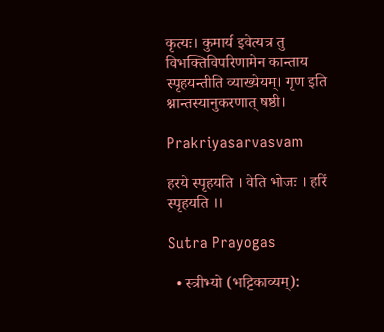कृत्यः। कुमार्य इवेत्यत्र तु विभक्तिविपरिणामेन कान्ताय स्पृहयन्तीति व्याख्येयम्। गृण इति श्नान्तस्यानुकरणात् षष्ठी।

Prakriyasarvasvam

हरये स्पृहयति । वेति भोजः । हरिं स्पृहयति ।।

Sutra Prayogas

  • स्त्रीभ्यो (भट्टिकाव्यम्):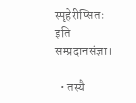स्पृहेरीप्सितः इति सम्प्रदानसंज्ञा।

  • तस्यै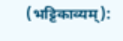(भट्टिकाव्यम्):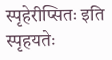स्पृहेरीप्सितः इति स्पृहयतेः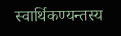स्वार्थिकण्यन्तस्य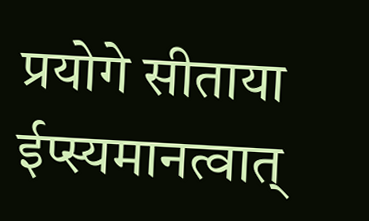प्रयोगे सीताया ईप्स्यमानत्वात्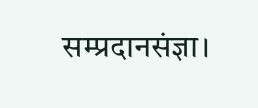सम्प्रदानसंज्ञा।